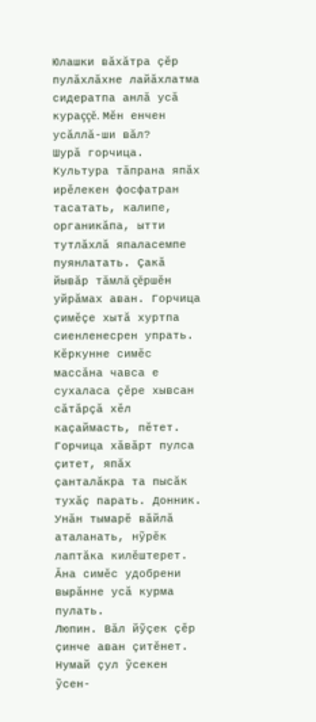Юлашки вăхăтра çĕр пулăхлăхне лайăхлатма сидератпа анлă усă кураççĕ. Мĕн енчен усăллă-ши вăл?
Шурă горчица. Культура тăпрана япăх ирĕлекен фосфатран тасатать, калипе, органикăпа, ытти тутлăхлă япаласемпе пуянлатать. Çакă йывăр тăмлă çĕршĕн уйрăмах аван. Горчица çимĕçе хытă хуртпа сиенленесрен упрать. Кĕркунне симĕс массăна чавса е сухаласа çĕре хывсан сăтăрçă хĕл каçаймасть, пĕтет.
Горчица хăвăрт пулса çитет, япăх çанталăкра та пысăк тухăç парать. Донник. Унăн тымарĕ вăйлă аталанать, нỹрĕк лаптăка килĕштерет. Ăна симĕс удобрени вырăнне усă курма пулать.
Люпин. Вăл йỹçек çĕр çинче аван çитĕнет. Нумай çул ỹсекен ỹсен-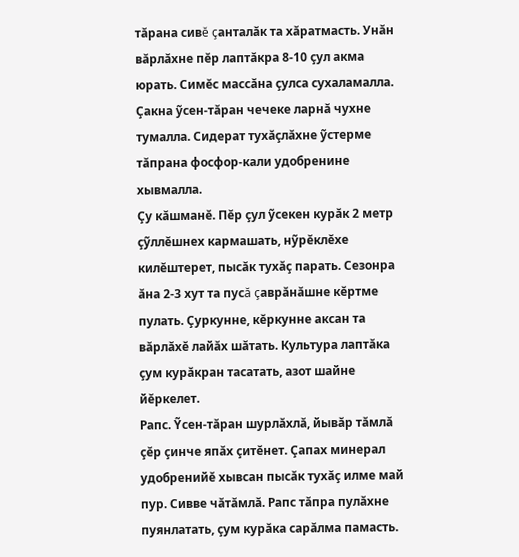тăрана сивĕ çанталăк та хăратмасть. Унăн вăрлăхне пĕр лаптăкра 8-10 çул акма юрать. Симĕс массăна çулса сухаламалла. Çакна ỹсен-тăран чечеке ларнă чухне тумалла. Сидерат тухăçлăхне ỹстерме тăпрана фосфор-кали удобренине хывмалла.
Çу кăшманĕ. Пĕр çул ỹсекен курăк 2 метр çỹллĕшнех кармашать, нỹрĕклĕхе килĕштерет, пысăк тухăç парать. Сезонра ăна 2-3 хут та пусă çаврăнăшне кĕртме пулать. Çуркунне, кĕркунне аксан та вăрлăхĕ лайăх шăтать. Культура лаптăка çум курăкран тасатать, азот шайне йĕркелет.
Рапс. Ỹсен-тăран шурлăхлă, йывăр тăмлă çĕр çинче япăх çитĕнет. Çапах минерал удобренийĕ хывсан пысăк тухăç илме май пур. Сивве чăтăмлă. Рапс тăпра пулăхне пуянлатать, çум курăка сарăлма памасть.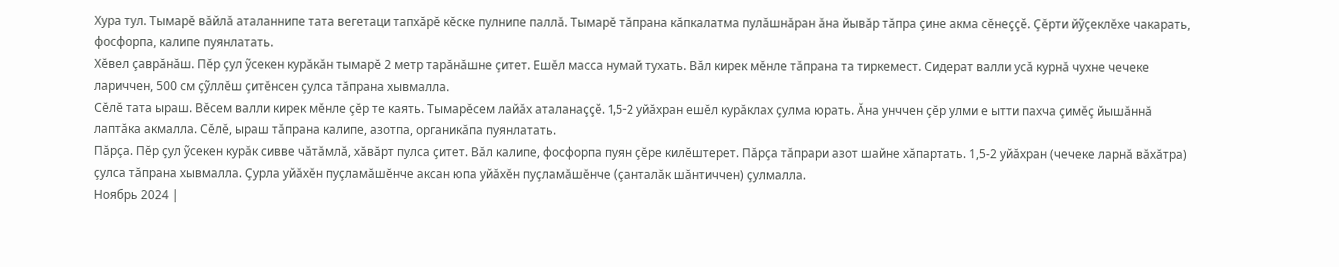Хура тул. Тымарĕ вăйлă аталаннипе тата вегетаци тапхăрĕ кĕске пулнипе паллă. Тымарĕ тăпрана кăпкалатма пулăшнăран ăна йывăр тăпра çине акма сĕнеççĕ. Çĕрти йỹçеклĕхе чакарать, фосфорпа, калипе пуянлатать.
Хĕвел çаврăнăш. Пĕр çул ỹсекен курăкăн тымарĕ 2 метр тарăнăшне çитет. Ешĕл масса нумай тухать. Вăл кирек мĕнле тăпрана та тиркемест. Сидерат валли усă курнă чухне чечеке лариччен, 500 см çỹллĕш çитĕнсен çулса тăпрана хывмалла.
Сĕлĕ тата ыраш. Вĕсем валли кирек мĕнле çĕр те каять. Тымарĕсем лайăх аталанаççĕ. 1,5-2 уйăхран ешĕл курăклах çулма юрать. Ăна унччен çĕр улми е ытти пахча çимĕç йышăннă лаптăка акмалла. Сĕлĕ, ыраш тăпрана калипе, азотпа, органикăпа пуянлатать.
Пăрçа. Пĕр çул ỹсекен курăк сивве чăтăмлă, хăвăрт пулса çитет. Вăл калипе, фосфорпа пуян çĕре килĕштерет. Пăрçа тăпрари азот шайне хăпартать. 1,5-2 уйăхран (чечеке ларнă вăхăтра) çулса тăпрана хывмалла. Çурла уйăхĕн пуçламăшĕнче аксан юпа уйăхĕн пуçламăшĕнче (çанталăк шăнтиччен) çулмалла.
Ноябрь 2024 |